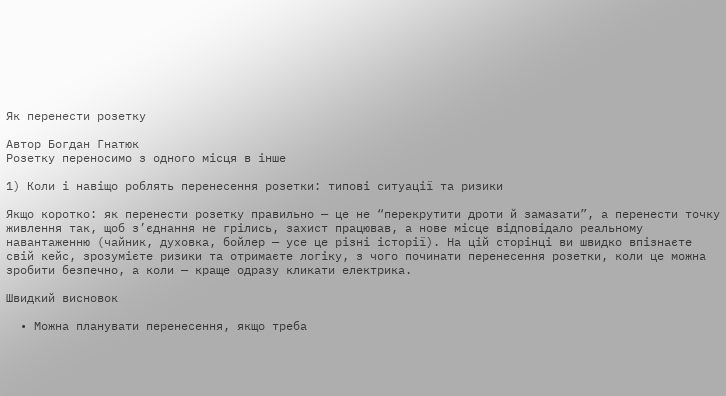Як перенести розетку

Автор Богдан Гнатюк
Розетку переносимо з одного місця в інше

1) Коли і навіщо роблять перенесення розетки: типові ситуації та ризики

Якщо коротко: як перенести розетку правильно — це не “перекрутити дроти й замазати”, а перенести точку живлення так, щоб з’єднання не грілись, захист працював, а нове місце відповідало реальному навантаженню (чайник, духовка, бойлер — усе це різні історії). На цій сторінці ви швидко впізнаєте свій кейс, зрозумієте ризики та отримаєте логіку, з чого починати перенесення розетки, коли це можна зробити безпечно, а коли — краще одразу кликати електрика.

Швидкий висновок

  • Можна планувати перенесення, якщо треба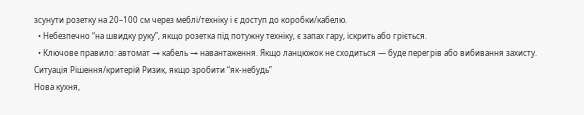зсунути розетку на 20–100 см через меблі/техніку і є доступ до коробки/кабелю.
  • Небезпечно “на швидку руку”, якщо розетка під потужну техніку, є запах гару, іскрить або гріється.
  • Ключове правило: автомат → кабель → навантаження. Якщо ланцюжок не сходиться — буде перегрів або вибивання захисту.
Ситуація Рішення/критерій Ризик, якщо зробити “як-небудь”
Нова кухня,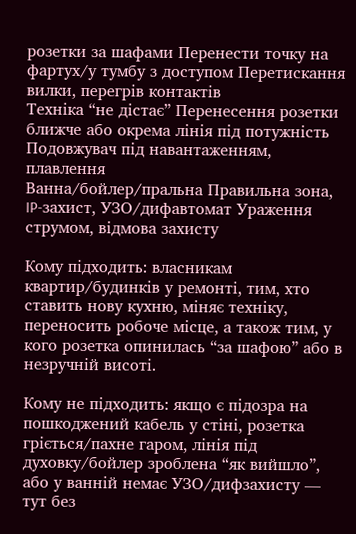розетки за шафами Перенести точку на фартух/у тумбу з доступом Перетискання вилки, перегрів контактів
Техніка “не дістає” Перенесення розетки ближче або окрема лінія під потужність Подовжувач під навантаженням, плавлення
Ванна/бойлер/пральна Правильна зона, IP-захист, УЗО/дифавтомат Ураження струмом, відмова захисту

Кому підходить: власникам квартир/будинків у ремонті, тим, хто ставить нову кухню, міняє техніку, переносить робоче місце, а також тим, у кого розетка опинилась “за шафою” або в незручній висоті.

Кому не підходить: якщо є підозра на пошкоджений кабель у стіні, розетка гріється/пахне гаром, лінія під духовку/бойлер зроблена “як вийшло”, або у ванній немає УЗО/дифзахисту — тут без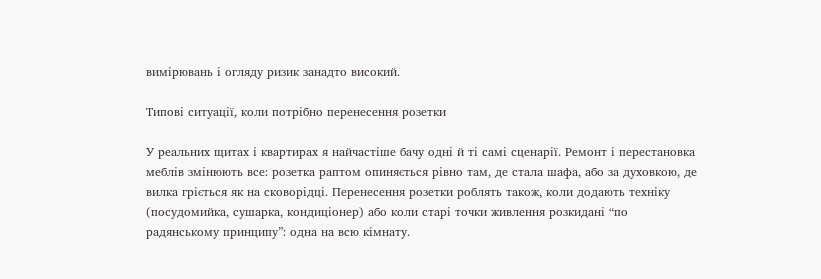вимірювань і огляду ризик занадто високий.

Типові ситуації, коли потрібно перенесення розетки

У реальних щитах і квартирах я найчастіше бачу одні й ті самі сценарії. Ремонт і перестановка меблів змінюють все: розетка раптом опиняється рівно там, де стала шафа, або за духовкою, де вилка гріється як на сковорідці. Перенесення розетки роблять також, коли додають техніку (посудомийка, сушарка, кондиціонер) або коли старі точки живлення розкидані “по радянському принципу”: одна на всю кімнату.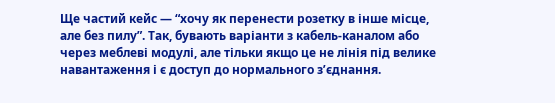Ще частий кейс — “хочу як перенести розетку в інше місце, але без пилу”. Так, бувають варіанти з кабель-каналом або через меблеві модулі, але тільки якщо це не лінія під велике навантаження і є доступ до нормального з’єднання.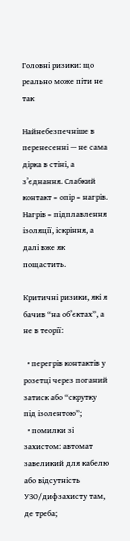Головні ризики: що реально може піти не так

Найнебезпечніше в перенесенні — не сама дірка в стіні, а з’єднання. Слабкий контакт = опір = нагрів. Нагрів = підплавлення ізоляції, іскріння, а далі вже як пощастить.

Критичні ризики, які я бачив “на об’єктах”, а не в теорії:

  • перегрів контактів у розетці через поганий затиск або “скрутку під ізолентою”;
  • помилки зі захистом: автомат завеликий для кабелю або відсутність УЗО/дифзахисту там, де треба;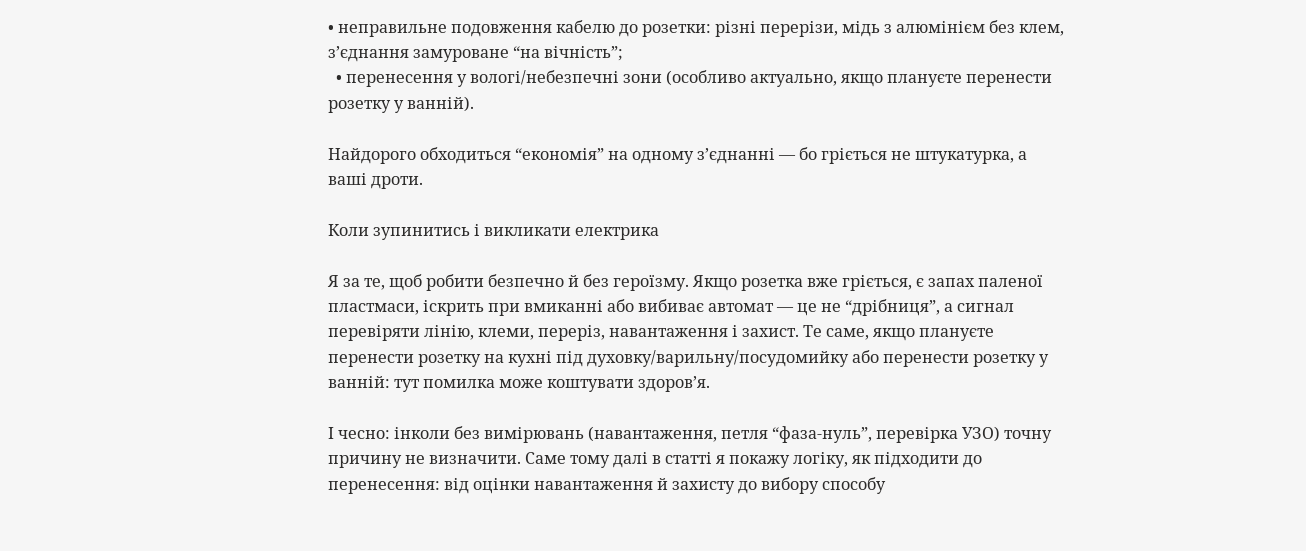• неправильне подовження кабелю до розетки: різні перерізи, мідь з алюмінієм без клем, з’єднання замуроване “на вічність”;
  • перенесення у вологі/небезпечні зони (особливо актуально, якщо плануєте перенести розетку у ванній).

Найдорого обходиться “економія” на одному з’єднанні — бо гріється не штукатурка, а ваші дроти.

Коли зупинитись і викликати електрика

Я за те, щоб робити безпечно й без героїзму. Якщо розетка вже гріється, є запах паленої пластмаси, іскрить при вмиканні або вибиває автомат — це не “дрібниця”, а сигнал перевіряти лінію, клеми, переріз, навантаження і захист. Те саме, якщо плануєте перенести розетку на кухні під духовку/варильну/посудомийку або перенести розетку у ванній: тут помилка може коштувати здоров’я.

І чесно: інколи без вимірювань (навантаження, петля “фаза-нуль”, перевірка УЗО) точну причину не визначити. Саме тому далі в статті я покажу логіку, як підходити до перенесення: від оцінки навантаження й захисту до вибору способу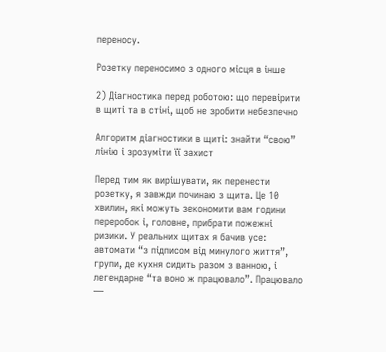переносу.

Розетку переносимо з одного місця в інше

2) Діагностика перед роботою: що перевірити в щиті та в стіні, щоб не зробити небезпечно

Алгоритм діагностики в щиті: знайти “свою” лінію і зрозуміти її захист

Перед тим як вирішувати, як перенести розетку, я завжди починаю з щита. Це 10 хвилин, які можуть зекономити вам години переробок і, головне, прибрати пожежні ризики. У реальних щитах я бачив усе: автомати “з підписом від минулого життя”, групи, де кухня сидить разом з ванною, і легендарне “та воно ж працювало”. Працювало —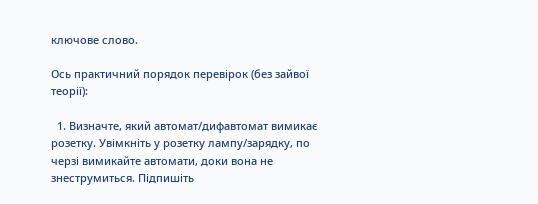ключове слово.

Ось практичний порядок перевірок (без зайвої теорії):

  1. Визначте, який автомат/дифавтомат вимикає розетку. Увімкніть у розетку лампу/зарядку, по черзі вимикайте автомати, доки вона не знеструмиться. Підпишіть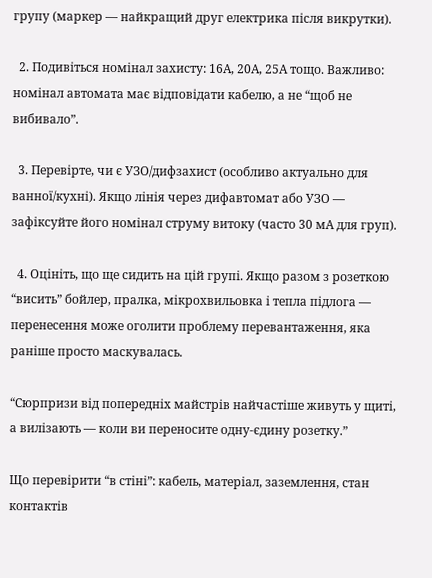групу (маркер — найкращий друг електрика після викрутки).

  2. Подивіться номінал захисту: 16А, 20А, 25А тощо. Важливо: номінал автомата має відповідати кабелю, а не “щоб не вибивало”.

  3. Перевірте, чи є УЗО/дифзахист (особливо актуально для ванної/кухні). Якщо лінія через дифавтомат або УЗО — зафіксуйте його номінал струму витоку (часто 30 мА для груп).

  4. Оцініть, що ще сидить на цій групі. Якщо разом з розеткою “висить” бойлер, пралка, мікрохвильовка і тепла підлога — перенесення може оголити проблему перевантаження, яка раніше просто маскувалась.

“Сюрпризи від попередніх майстрів найчастіше живуть у щиті, а вилізають — коли ви переносите одну-єдину розетку.”

Що перевірити “в стіні”: кабель, матеріал, заземлення, стан контактів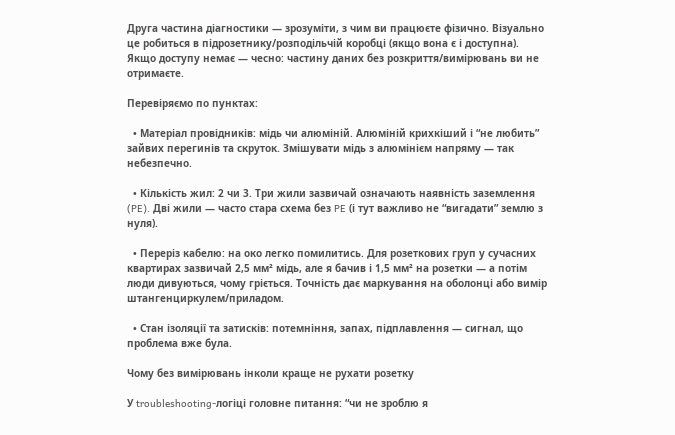Друга частина діагностики — зрозуміти, з чим ви працюєте фізично. Візуально це робиться в підрозетнику/розподільчій коробці (якщо вона є і доступна). Якщо доступу немає — чесно: частину даних без розкриття/вимірювань ви не отримаєте.

Перевіряємо по пунктах:

  • Матеріал провідників: мідь чи алюміній. Алюміній крихкіший і “не любить” зайвих перегинів та скруток. Змішувати мідь з алюмінієм напряму — так небезпечно.

  • Кількість жил: 2 чи 3. Три жили зазвичай означають наявність заземлення (PE). Дві жили — часто стара схема без PE (і тут важливо не “вигадати” землю з нуля).

  • Переріз кабелю: на око легко помилитись. Для розеткових груп у сучасних квартирах зазвичай 2,5 мм² мідь, але я бачив і 1,5 мм² на розетки — а потім люди дивуються, чому гріється. Точність дає маркування на оболонці або вимір штангенциркулем/приладом.

  • Стан ізоляції та затисків: потемніння, запах, підплавлення — сигнал, що проблема вже була.

Чому без вимірювань інколи краще не рухати розетку

У troubleshooting-логіці головне питання: “чи не зроблю я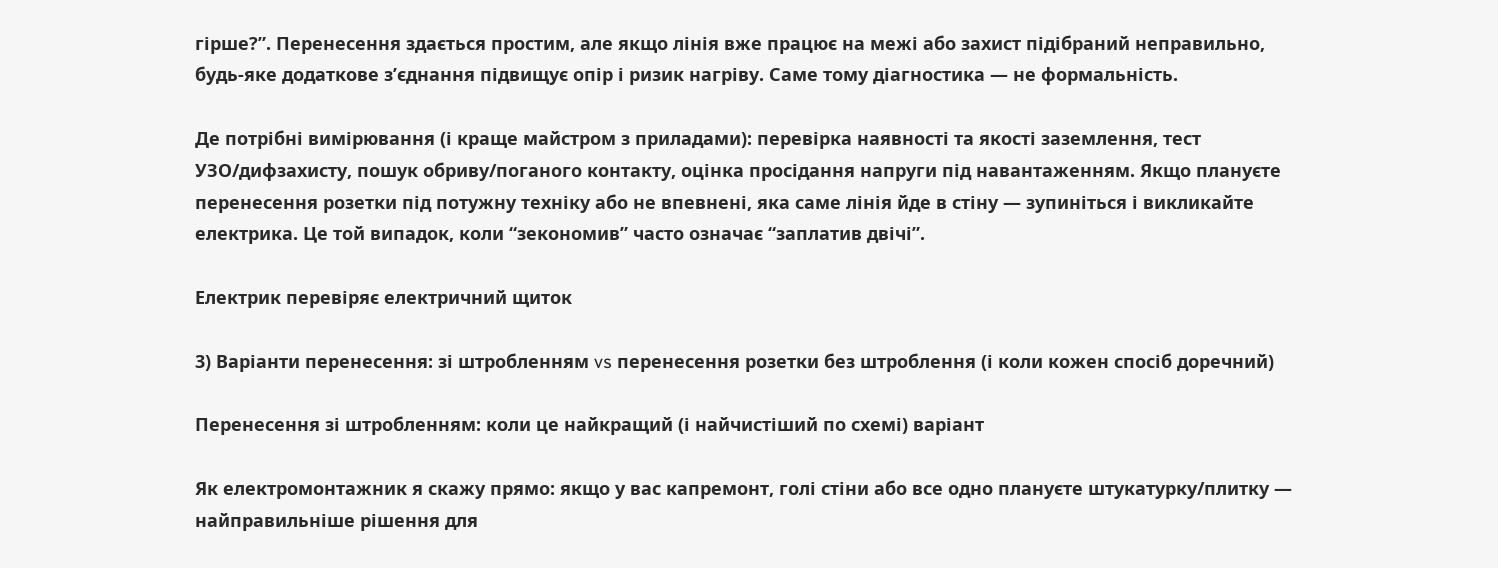гірше?”. Перенесення здається простим, але якщо лінія вже працює на межі або захист підібраний неправильно, будь-яке додаткове з’єднання підвищує опір і ризик нагріву. Саме тому діагностика — не формальність.

Де потрібні вимірювання (і краще майстром з приладами): перевірка наявності та якості заземлення, тест УЗО/дифзахисту, пошук обриву/поганого контакту, оцінка просідання напруги під навантаженням. Якщо плануєте перенесення розетки під потужну техніку або не впевнені, яка саме лінія йде в стіну — зупиніться і викликайте електрика. Це той випадок, коли “зекономив” часто означає “заплатив двічі”.

Електрик перевіряє електричний щиток

3) Варіанти перенесення: зі штробленням vs перенесення розетки без штроблення (і коли кожен спосіб доречний)

Перенесення зі штробленням: коли це найкращий (і найчистіший по схемі) варіант

Як електромонтажник я скажу прямо: якщо у вас капремонт, голі стіни або все одно плануєте штукатурку/плитку — найправильніше рішення для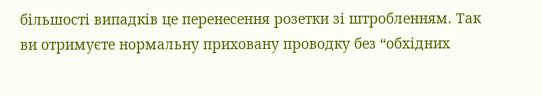більшості випадків це перенесення розетки зі штробленням. Так ви отримуєте нормальну приховану проводку без “обхідних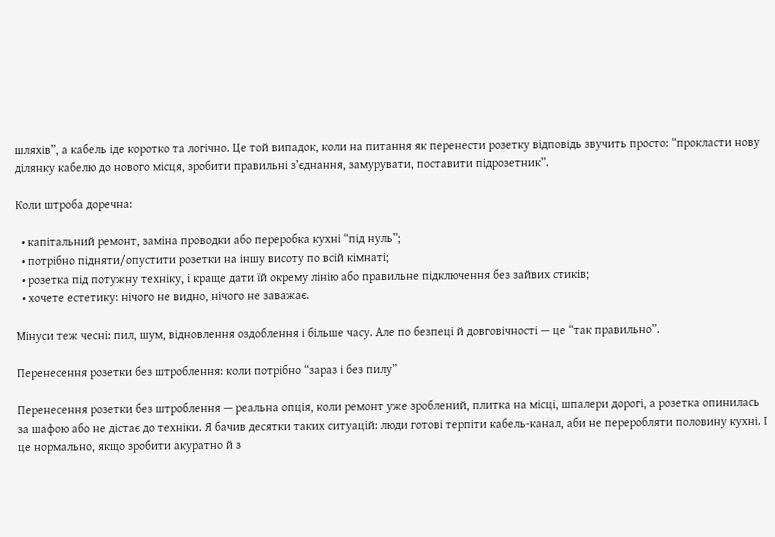шляхів”, а кабель іде коротко та логічно. Це той випадок, коли на питання як перенести розетку відповідь звучить просто: “прокласти нову ділянку кабелю до нового місця, зробити правильні з’єднання, замурувати, поставити підрозетник”.

Коли штроба доречна:

  • капітальний ремонт, заміна проводки або переробка кухні “під нуль”;
  • потрібно підняти/опустити розетки на іншу висоту по всій кімнаті;
  • розетка під потужну техніку, і краще дати їй окрему лінію або правильне підключення без зайвих стиків;
  • хочете естетику: нічого не видно, нічого не заважає.

Мінуси теж чесні: пил, шум, відновлення оздоблення і більше часу. Але по безпеці й довговічності — це “так правильно”.

Перенесення розетки без штроблення: коли потрібно “зараз і без пилу”

Перенесення розетки без штроблення — реальна опція, коли ремонт уже зроблений, плитка на місці, шпалери дорогі, а розетка опинилась за шафою або не дістає до техніки. Я бачив десятки таких ситуацій: люди готові терпіти кабель-канал, аби не переробляти половину кухні. І це нормально, якщо зробити акуратно й з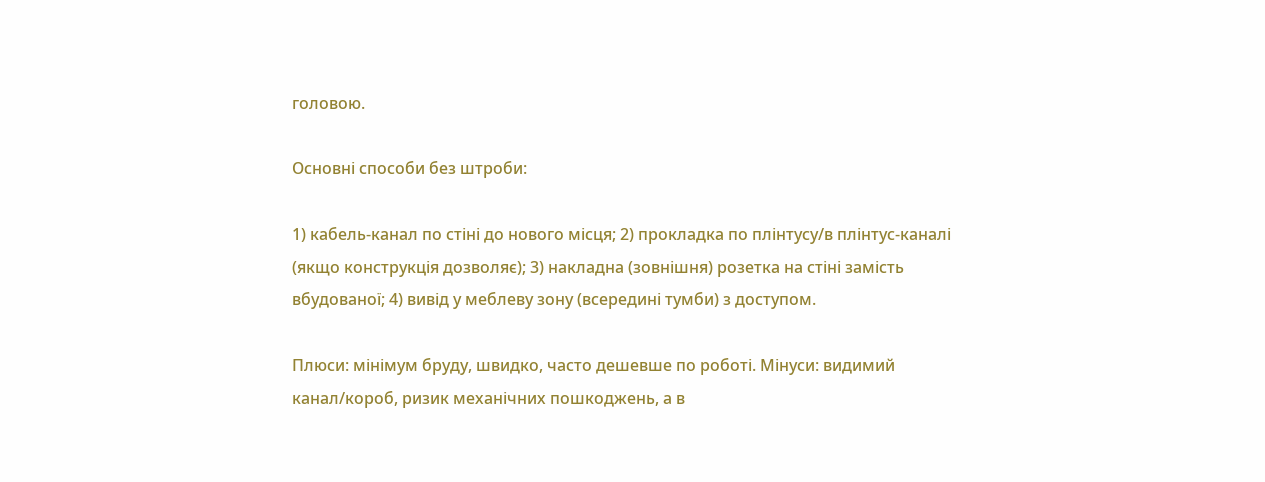головою.

Основні способи без штроби:

1) кабель-канал по стіні до нового місця; 2) прокладка по плінтусу/в плінтус-каналі (якщо конструкція дозволяє); 3) накладна (зовнішня) розетка на стіні замість вбудованої; 4) вивід у меблеву зону (всередині тумби) з доступом.

Плюси: мінімум бруду, швидко, часто дешевше по роботі. Мінуси: видимий канал/короб, ризик механічних пошкоджень, а в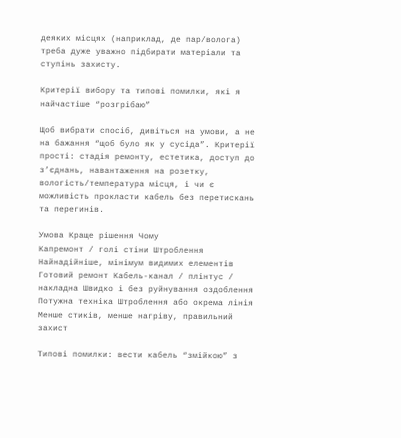деяких місцях (наприклад, де пар/волога) треба дуже уважно підбирати матеріали та ступінь захисту.

Критерії вибору та типові помилки, які я найчастіше “розгрібаю”

Щоб вибрати спосіб, дивіться на умови, а не на бажання “щоб було як у сусіда”. Критерії прості: стадія ремонту, естетика, доступ до з’єднань, навантаження на розетку, вологість/температура місця, і чи є можливість прокласти кабель без перетискань та перегинів.

Умова Краще рішення Чому
Капремонт / голі стіни Штроблення Найнадійніше, мінімум видимих елементів
Готовий ремонт Кабель-канал / плінтус / накладна Швидко і без руйнування оздоблення
Потужна техніка Штроблення або окрема лінія Менше стиків, менше нагріву, правильний захист

Типові помилки: вести кабель “змійкою” з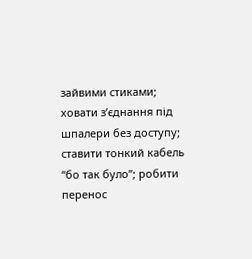зайвими стиками; ховати з’єднання під шпалери без доступу; ставити тонкий кабель “бо так було”; робити перенос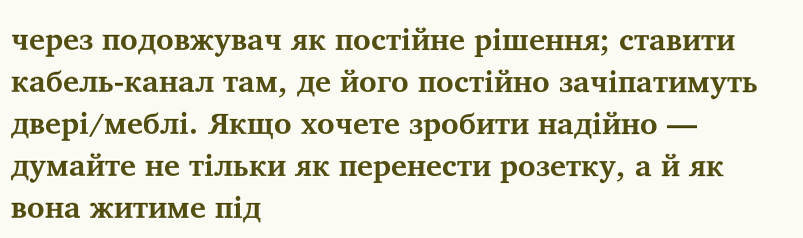через подовжувач як постійне рішення; ставити кабель-канал там, де його постійно зачіпатимуть двері/меблі. Якщо хочете зробити надійно — думайте не тільки як перенести розетку, а й як вона житиме під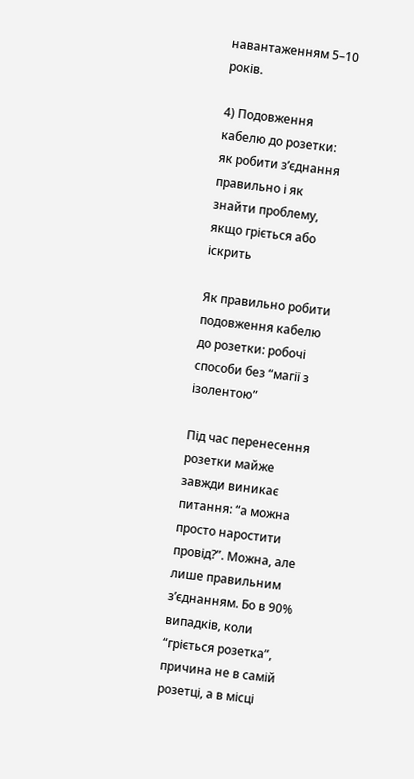навантаженням 5–10 років.

4) Подовження кабелю до розетки: як робити з’єднання правильно і як знайти проблему, якщо гріється або іскрить

Як правильно робити подовження кабелю до розетки: робочі способи без “магії з ізолентою”

Під час перенесення розетки майже завжди виникає питання: “а можна просто наростити провід?”. Можна, але лише правильним з’єднанням. Бо в 90% випадків, коли “гріється розетка”, причина не в самій розетці, а в місці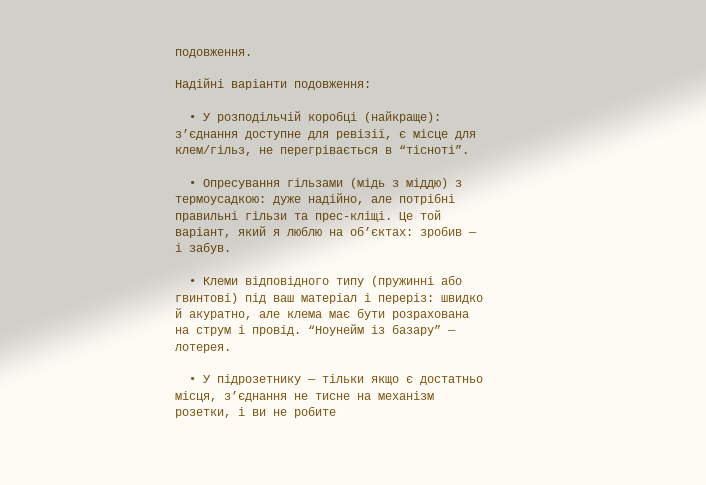подовження.

Надійні варіанти подовження:

  • У розподільчій коробці (найкраще): з’єднання доступне для ревізії, є місце для клем/гільз, не перегрівається в “тісноті”.

  • Опресування гільзами (мідь з міддю) з термоусадкою: дуже надійно, але потрібні правильні гільзи та прес-кліщі. Це той варіант, який я люблю на об’єктах: зробив — і забув.

  • Клеми відповідного типу (пружинні або гвинтові) під ваш матеріал і переріз: швидко й акуратно, але клема має бути розрахована на струм і провід. “Ноунейм із базару” — лотерея.

  • У підрозетнику — тільки якщо є достатньо місця, з’єднання не тисне на механізм розетки, і ви не робите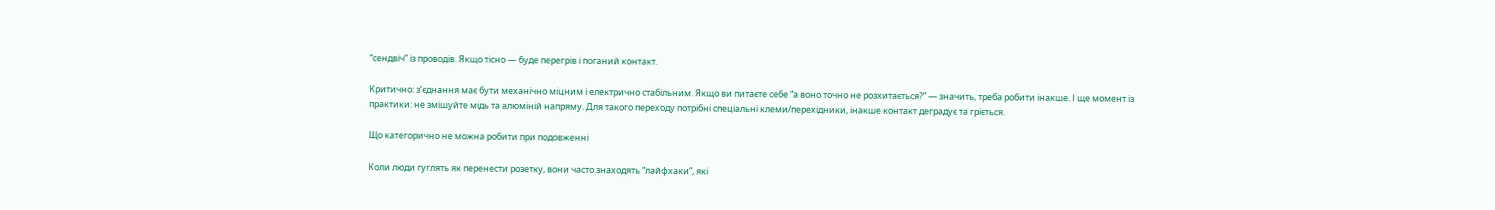“сендвіч” із проводів. Якщо тісно — буде перегрів і поганий контакт.

Критично: з’єднання має бути механічно міцним і електрично стабільним. Якщо ви питаєте себе “а воно точно не розхитається?” — значить, треба робити інакше. І ще момент із практики: не змішуйте мідь та алюміній напряму. Для такого переходу потрібні спеціальні клеми/перехідники, інакше контакт деградує та гріється.

Що категорично не можна робити при подовженні

Коли люди гуглять як перенести розетку, вони часто знаходять “лайфхаки”, які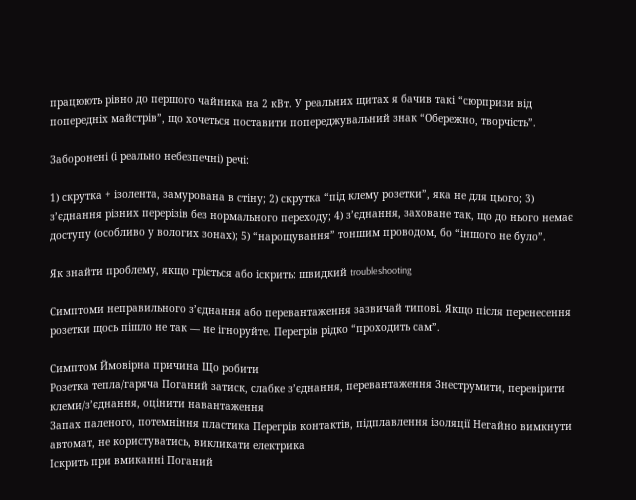працюють рівно до першого чайника на 2 кВт. У реальних щитах я бачив такі “сюрпризи від попередніх майстрів”, що хочеться поставити попереджувальний знак “Обережно, творчість”.

Заборонені (і реально небезпечні) речі:

1) скрутка + ізолента, замурована в стіну; 2) скрутка “під клему розетки”, яка не для цього; 3) з’єднання різних перерізів без нормального переходу; 4) з’єднання, заховане так, що до нього немає доступу (особливо у вологих зонах); 5) “нарощування” тоншим проводом, бо “іншого не було”.

Як знайти проблему, якщо гріється або іскрить: швидкий troubleshooting

Симптоми неправильного з’єднання або перевантаження зазвичай типові. Якщо після перенесення розетки щось пішло не так — не ігноруйте. Перегрів рідко “проходить сам”.

Симптом Ймовірна причина Що робити
Розетка тепла/гаряча Поганий затиск, слабке з’єднання, перевантаження Знеструмити, перевірити клеми/з’єднання, оцінити навантаження
Запах паленого, потемніння пластика Перегрів контактів, підплавлення ізоляції Негайно вимкнути автомат, не користуватись, викликати електрика
Іскрить при вмиканні Поганий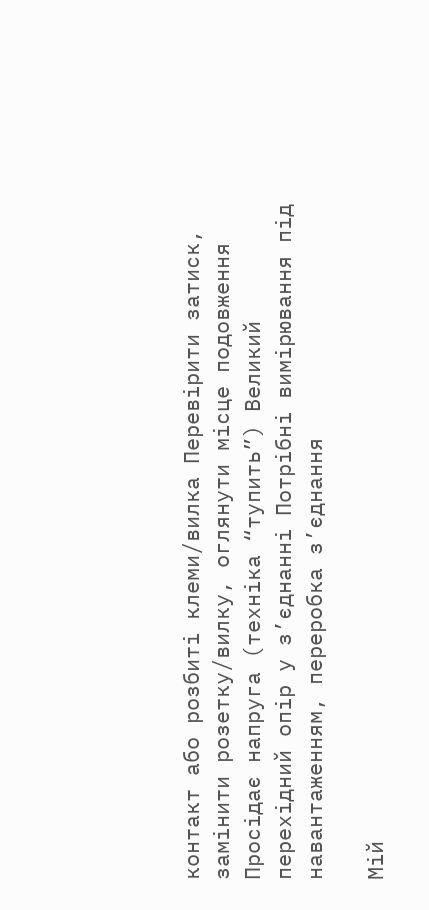контакт або розбиті клеми/вилка Перевірити затиск, замінити розетку/вилку, оглянути місце подовження
Просідає напруга (техніка “тупить”) Великий перехідний опір у з’єднанні Потрібні вимірювання під навантаженням, переробка з’єднання

Мій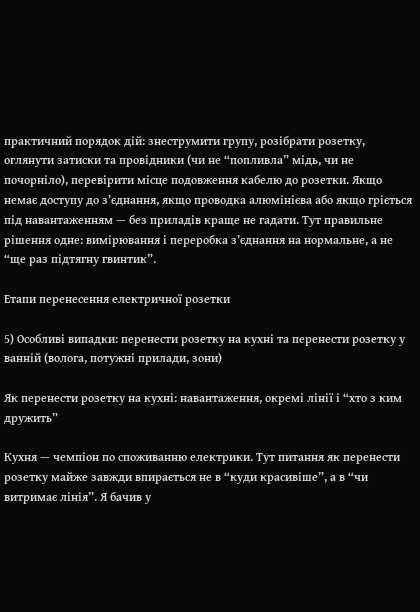практичний порядок дій: знеструмити групу, розібрати розетку, оглянути затиски та провідники (чи не “попливла” мідь, чи не почорніло), перевірити місце подовження кабелю до розетки. Якщо немає доступу до з’єднання, якщо проводка алюмінієва або якщо гріється під навантаженням — без приладів краще не гадати. Тут правильне рішення одне: вимірювання і переробка з’єднання на нормальне, а не “ще раз підтягну гвинтик”.

Етапи перенесення електричної розетки

5) Особливі випадки: перенести розетку на кухні та перенести розетку у ванній (волога, потужні прилади, зони)

Як перенести розетку на кухні: навантаження, окремі лінії і “хто з ким дружить”

Кухня — чемпіон по споживанню електрики. Тут питання як перенести розетку майже завжди впирається не в “куди красивіше”, а в “чи витримає лінія”. Я бачив у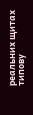реальних щитах типову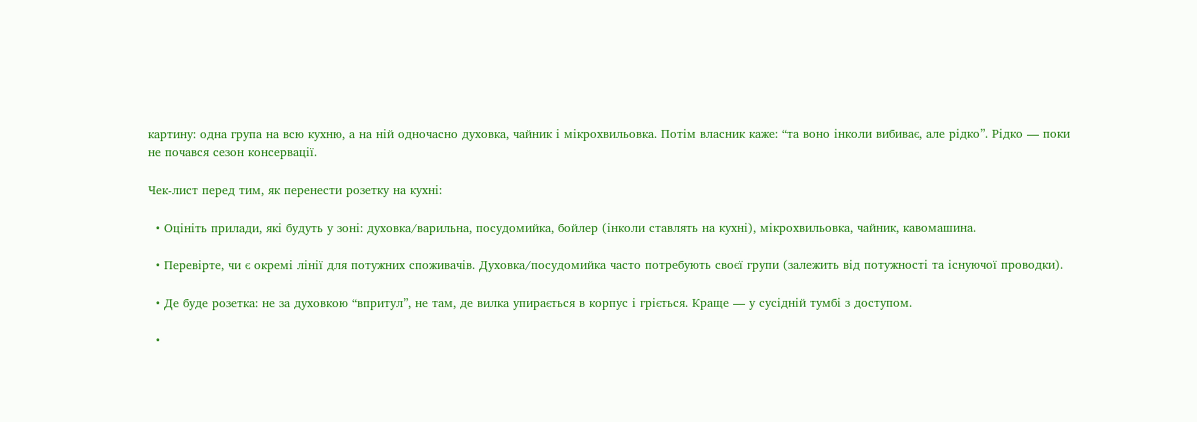картину: одна група на всю кухню, а на ній одночасно духовка, чайник і мікрохвильовка. Потім власник каже: “та воно інколи вибиває, але рідко”. Рідко — поки не почався сезон консервації.

Чек-лист перед тим, як перенести розетку на кухні:

  • Оцініть прилади, які будуть у зоні: духовка/варильна, посудомийка, бойлер (інколи ставлять на кухні), мікрохвильовка, чайник, кавомашина.

  • Перевірте, чи є окремі лінії для потужних споживачів. Духовка/посудомийка часто потребують своєї групи (залежить від потужності та існуючої проводки).

  • Де буде розетка: не за духовкою “впритул”, не там, де вилка упирається в корпус і гріється. Краще — у сусідній тумбі з доступом.

  •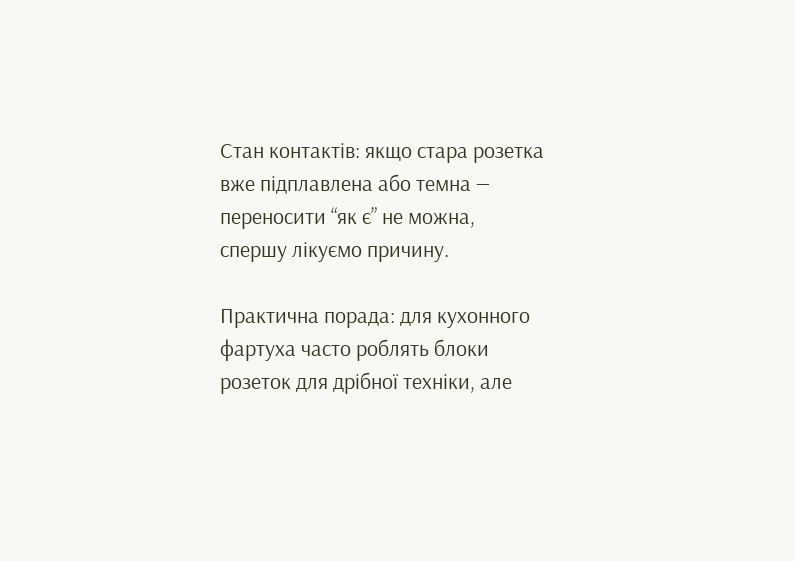Стан контактів: якщо стара розетка вже підплавлена або темна — переносити “як є” не можна, спершу лікуємо причину.

Практична порада: для кухонного фартуха часто роблять блоки розеток для дрібної техніки, але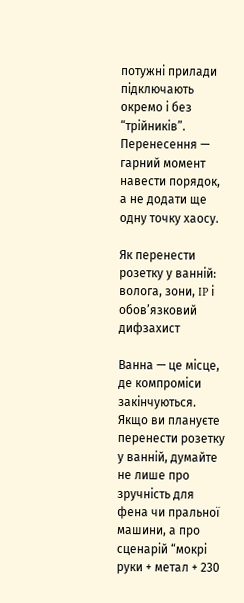потужні прилади підключають окремо і без “трійників”. Перенесення — гарний момент навести порядок, а не додати ще одну точку хаосу.

Як перенести розетку у ванній: волога, зони, IP і обов’язковий дифзахист

Ванна — це місце, де компроміси закінчуються. Якщо ви плануєте перенести розетку у ванній, думайте не лише про зручність для фена чи пральної машини, а про сценарій “мокрі руки + метал + 230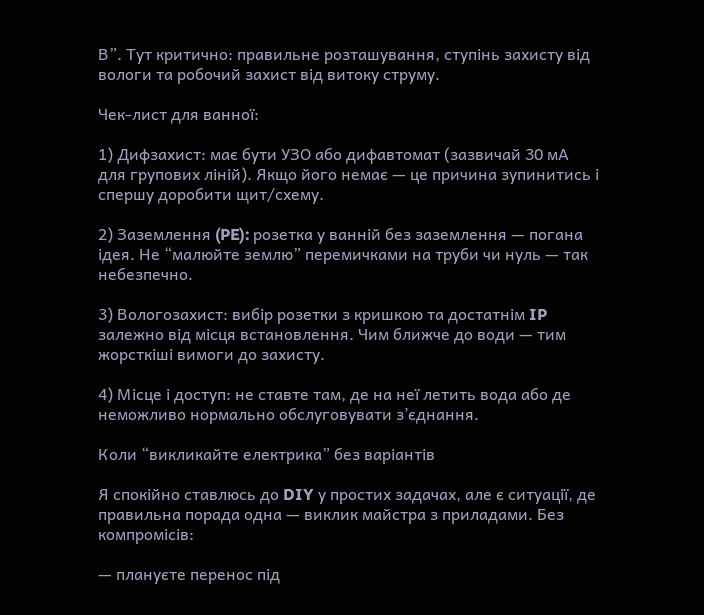В”. Тут критично: правильне розташування, ступінь захисту від вологи та робочий захист від витоку струму.

Чек-лист для ванної:

1) Дифзахист: має бути УЗО або дифавтомат (зазвичай 30 мА для групових ліній). Якщо його немає — це причина зупинитись і спершу доробити щит/схему.

2) Заземлення (PE): розетка у ванній без заземлення — погана ідея. Не “малюйте землю” перемичками на труби чи нуль — так небезпечно.

3) Вологозахист: вибір розетки з кришкою та достатнім IP залежно від місця встановлення. Чим ближче до води — тим жорсткіші вимоги до захисту.

4) Місце і доступ: не ставте там, де на неї летить вода або де неможливо нормально обслуговувати з’єднання.

Коли “викликайте електрика” без варіантів

Я спокійно ставлюсь до DIY у простих задачах, але є ситуації, де правильна порада одна — виклик майстра з приладами. Без компромісів:

— плануєте перенос під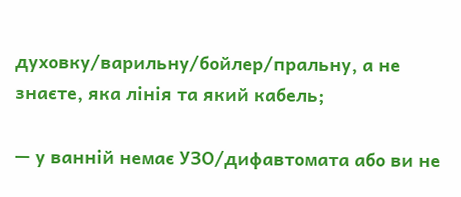духовку/варильну/бойлер/пральну, а не знаєте, яка лінія та який кабель;

— у ванній немає УЗО/дифавтомата або ви не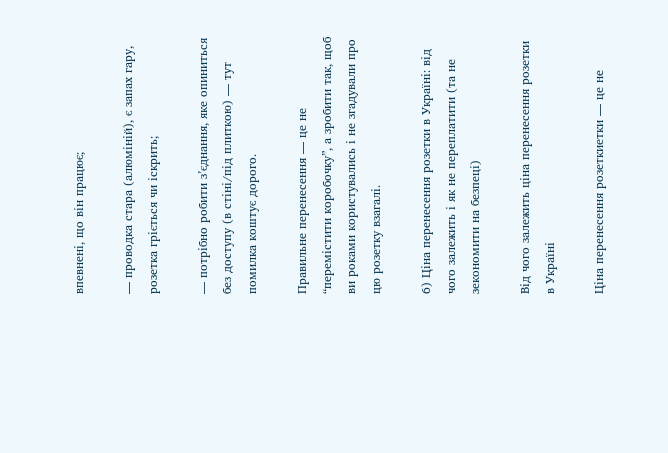впевнені, що він працює;

— проводка стара (алюміній), є запах гару, розетка гріється чи іскрить;

— потрібно робити з’єднання, яке опиниться без доступу (в стіні/під плиткою) — тут помилка коштує дорого.

Правильне перенесення — це не “перемістити коробочку”, а зробити так, щоб ви роками користувались і не згадували про цю розетку взагалі.

6) Ціна перенесення розетки в Україні: від чого залежить і як не переплатити (та не зекономити на безпеці)

Від чого залежить ціна перенесення розетки в Україні

Ціна перенесення розеткиетки — це не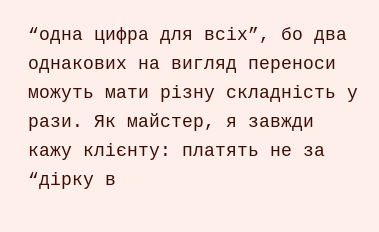“одна цифра для всіх”, бо два однакових на вигляд переноси можуть мати різну складність у рази. Як майстер, я завжди кажу клієнту: платять не за “дірку в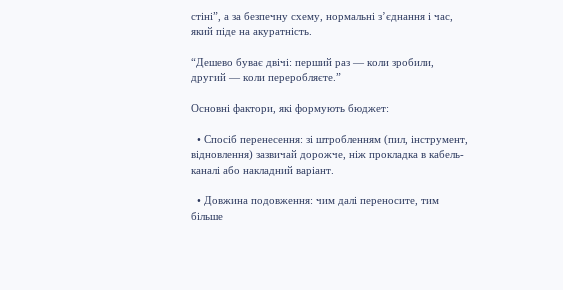стіні”, а за безпечну схему, нормальні з’єднання і час, який піде на акуратність.

“Дешево буває двічі: перший раз — коли зробили, другий — коли переробляєте.”

Основні фактори, які формують бюджет:

  • Спосіб перенесення: зі штробленням (пил, інструмент, відновлення) зазвичай дорожче, ніж прокладка в кабель-каналі або накладний варіант.

  • Довжина подовження: чим далі переносите, тим більше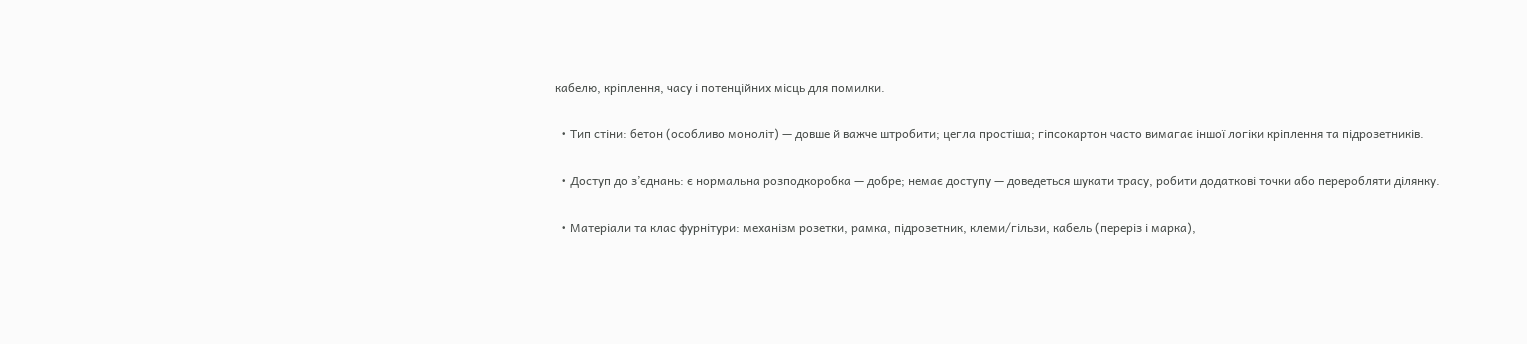кабелю, кріплення, часу і потенційних місць для помилки.

  • Тип стіни: бетон (особливо моноліт) — довше й важче штробити; цегла простіша; гіпсокартон часто вимагає іншої логіки кріплення та підрозетників.

  • Доступ до з’єднань: є нормальна розподкоробка — добре; немає доступу — доведеться шукати трасу, робити додаткові точки або переробляти ділянку.

  • Матеріали та клас фурнітури: механізм розетки, рамка, підрозетник, клеми/гільзи, кабель (переріз і марка),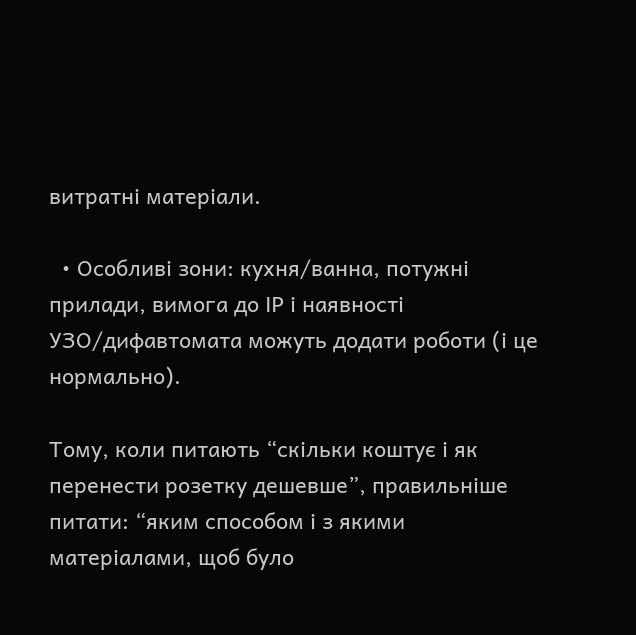витратні матеріали.

  • Особливі зони: кухня/ванна, потужні прилади, вимога до IP і наявності УЗО/дифавтомата можуть додати роботи (і це нормально).

Тому, коли питають “скільки коштує і як перенести розетку дешевше”, правильніше питати: “яким способом і з якими матеріалами, щоб було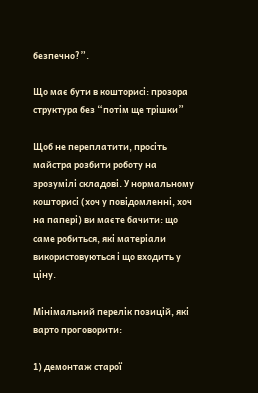безпечно?”.

Що має бути в кошторисі: прозора структура без “потім ще трішки”

Щоб не переплатити, просіть майстра розбити роботу на зрозумілі складові. У нормальному кошторисі (хоч у повідомленні, хоч на папері) ви маєте бачити: що саме робиться, які матеріали використовуються і що входить у ціну.

Мінімальний перелік позицій, які варто проговорити:

1) демонтаж старої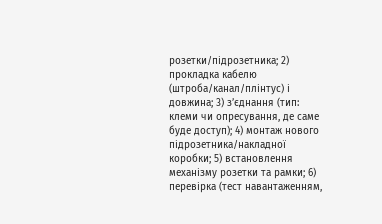розетки/підрозетника; 2) прокладка кабелю (штроба/канал/плінтус) і довжина; 3) з’єднання (тип: клеми чи опресування, де саме буде доступ); 4) монтаж нового підрозетника/накладної коробки; 5) встановлення механізму розетки та рамки; 6) перевірка (тест навантаженням,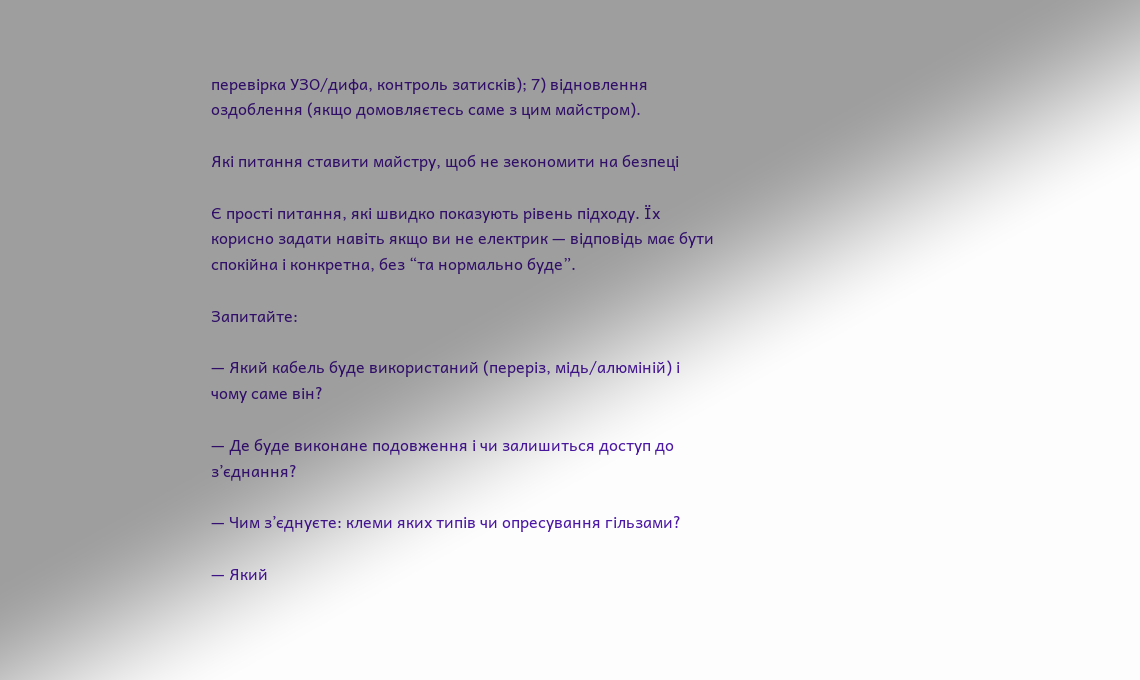перевірка УЗО/дифа, контроль затисків); 7) відновлення оздоблення (якщо домовляєтесь саме з цим майстром).

Які питання ставити майстру, щоб не зекономити на безпеці

Є прості питання, які швидко показують рівень підходу. Їх корисно задати навіть якщо ви не електрик — відповідь має бути спокійна і конкретна, без “та нормально буде”.

Запитайте:

— Який кабель буде використаний (переріз, мідь/алюміній) і чому саме він?

— Де буде виконане подовження і чи залишиться доступ до з’єднання?

— Чим з’єднуєте: клеми яких типів чи опресування гільзами?

— Який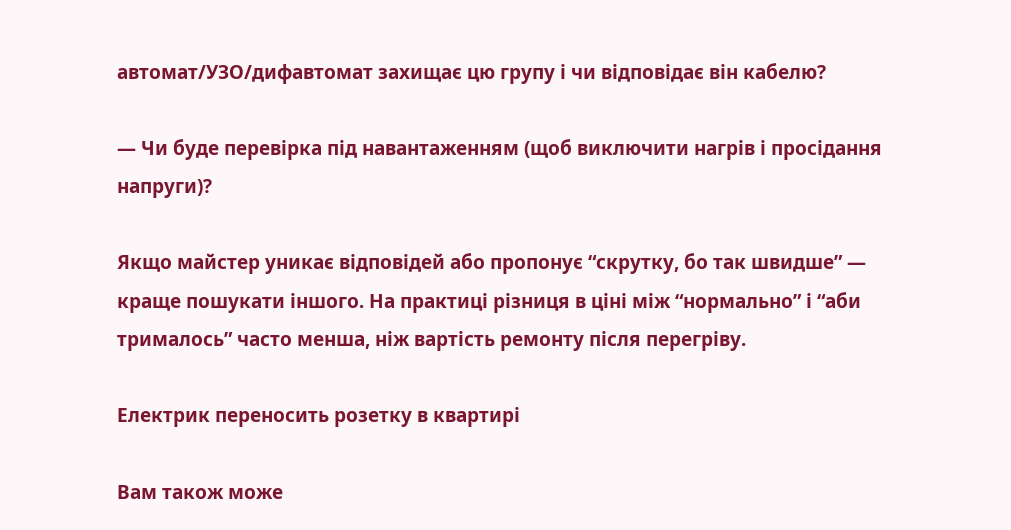автомат/УЗО/дифавтомат захищає цю групу і чи відповідає він кабелю?

— Чи буде перевірка під навантаженням (щоб виключити нагрів і просідання напруги)?

Якщо майстер уникає відповідей або пропонує “скрутку, бо так швидше” — краще пошукати іншого. На практиці різниця в ціні між “нормально” і “аби трималось” часто менша, ніж вартість ремонту після перегріву.

Електрик переносить розетку в квартирі

Вам також може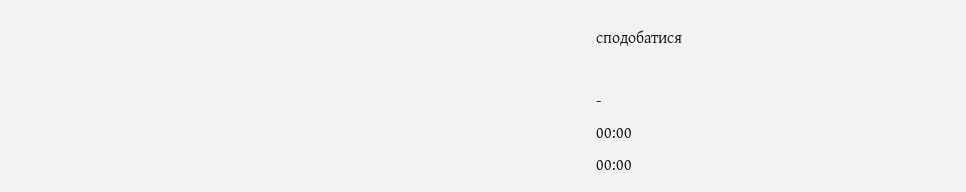сподобатися

-
00:00
00:00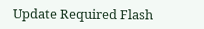Update Required Flash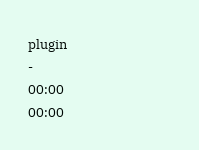plugin
-
00:00
00:00